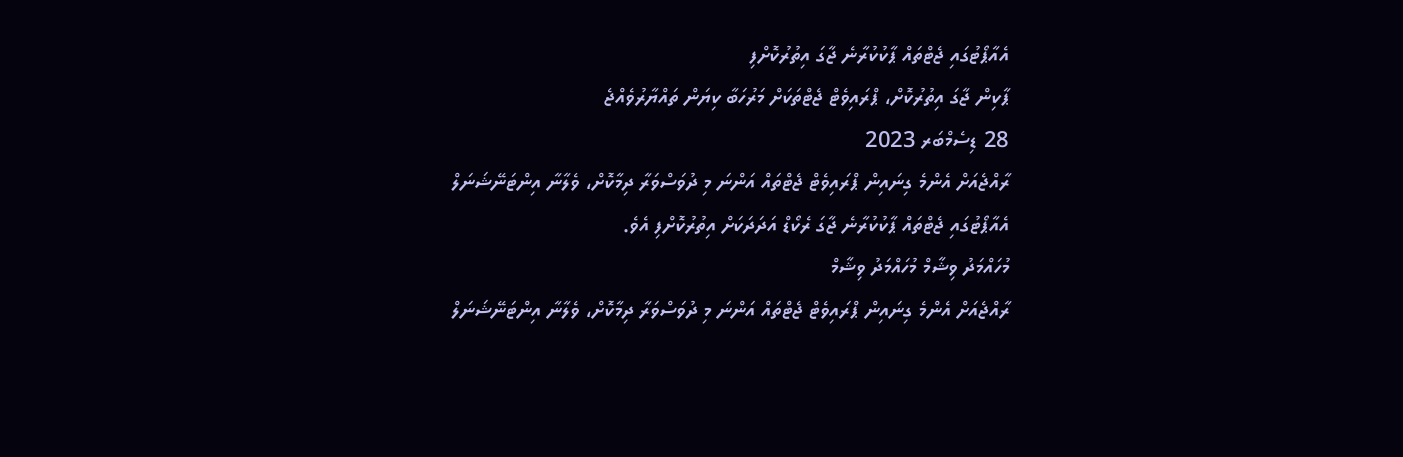އެއާޕޯޓުގައި ޖެޓްތައް ޕާކުކުރާނެ ޖާގަ އިތުރުކޮށްފި
ޕާކިން ޖާގަ އިތުރުކޮށް، ޕްރައިވެޓް ޖެޓްތަކަށް މަރުހަބާ ކިޔަން ތައްޔާރުވެއްޖެ
28 ޑިސެމްބަރ 2023
ރާއްޖެއަށް އެންމެ ގިނައިން ޕްރައިވެޓް ޖެޓްތައް އަންނަ މި ދުވަސްވަރާ ދިމާކޮށް، ވެލާނާ އިންޓަނޭޝަނަލް އެއާޕޯޓުގައި ޖެޓްތައް ޕާކުކުރާނެ ޖާގަ ރެކޯޑް އަދަދަކަށް އިތުރުކޮށްފި އެވެ.
މުހައްމަދު ވިޝާމް މުހައްމަދު ވިޝާމް
ރާއްޖެއަށް އެންމެ ގިނައިން ޕްރައިވެޓް ޖެޓްތައް އަންނަ މި ދުވަސްވަރާ ދިމާކޮށް، ވެލާނާ އިންޓަނޭޝަނަލް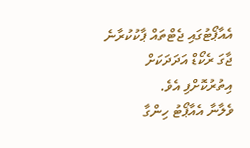އެއާޕޯޓުގައި ޖެޓްތައް ޕާކުކުރާނެ ޖާގަ ރެކޯޑް އަދަދަކަށް އިތުރުކޮށްފި އެވެ.
ވެލާނާ އެއާޕޯޓު ހިންގާ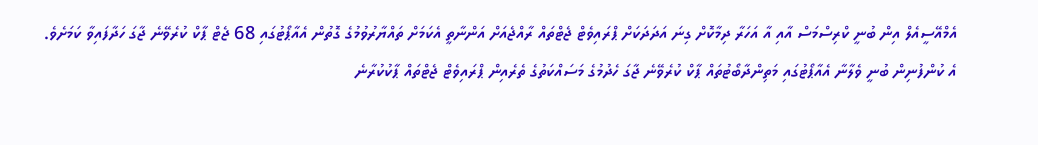އެމްއޭސީއެލް އިން ބުނީ ކްރިސްމަސް އާއި އާ އަހަރާ ދިމާކޮށް ގިނަ އަދަދަކަށް ޕްރައިވެޓް ޖެޓްތައް ރާއްޖެއަށް އަންނާތީ އެކަމަށް ތައްޔާރުވުމުގެ ގޮތުން އެއާޕޯޓުގައި 68 ޖެޓް ޕާކް ކުރެވޭނެ ޖާގަ ހަދާފައިވާ ކަމަށެވެ.
އެ ކުންފުނިން ބުނީ ވެލާނާ އެއާޕޯޓުގައި މަތިންދާބޯޓުތައް ޕާކް ކުރެވޭނެ ޖާގަ ހެދުމުގެ މަސައްކަތުގެ ތެރެއިން ޕްރައިވެޓް ޖެޓްތައް ޕާކުކުރާނެ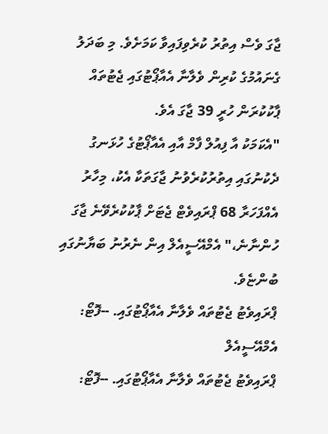ޖާގަ ވެސް އިތުރު ކުރެވިފައިވާ ކަމަށެވެ. މި ބަދަލު ގެނައުމުގެ ކުރިން ވެލާނާ އެއާޕޯޓުގައި ޖެޓުތައް ޕާކުކުރަން ހުރީ 39 ޖާގަ އެވެ.
"އެކަމަކު އާ ފިއުލް ފާމް އާއި އެއާޕޯޓުގެ ހުޅަނގު ދެކުނުގައި އިތުރުކުރެވުނު ޖާގަތަކާ އެކު، މިހާރު އެއްފަހަރާ 68 ޕްރައިވެޓް ޖެޓަށް ޕާކުކުރެވޭނެ ޖާގަ ހުންނާނެ،" އެމްއޭސީއެލް އިން ނެރުނު ބަޔާނުގައި ބުންޏެވެ.
ޕްރައިވެޓު ޖެޓުތައް ވެލާނާ އެއާޕޯޓުގައި. --ފޮޓޯ: އެމްއޭސީއެލް
ޕްރައިވެޓު ޖެޓުތައް ވެލާނާ އެއާޕޯޓުގައި. --ފޮޓޯ: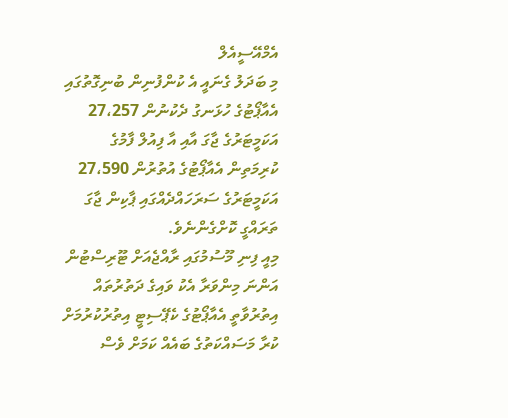އެމްއޭސީއެލް
މި ބަދަލު ގެނައީ އެ ކުންފުނިން ބުނިގޮތުގައި އެއާޕޯޓުގެ ހުޅަނގު ދެކުނުން 27،257 އަކަމީޓަރުގެ ޖާގަ އާއި އާ ފިއުލް ފާމުގެ ކުރިމަތިން އެއާޕޯޓުގެ އުތުރުން 27،590 އަކަމީޓަރުގެ ސަރަހައްދެއްގައި ޕާކިން ޖާގަ ތަރައްގީ ކޮށްގެންނެވެ.
މިއީ ފިނި މޫސުމުގައި ރާއްޖެއަށް ޓޫރިސްޓުން އަންނަ މިންވަރާ އެކު ވައިގެ ދަތުރުތައް އިތުރުވާތީ އެއާޕޯޓުގެ ކެޕޭސިޓީ އިތުރުކުރުމަށް ކުރާ މަސައްކަތުގެ ބައެއް ކަމަށް ވެސް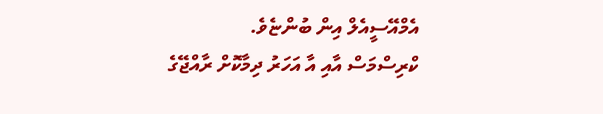އެމްއޭސީއެލް އިން ބުންޏެވެ.
ކްރިސްމަސް އާއި އާ އަހަރު ދިމާކޮށް ރާއްޖޭގެ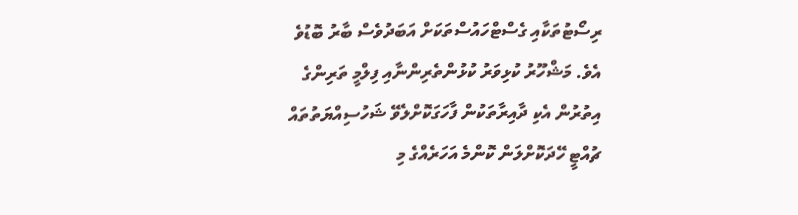ރިސޯޓުތަކާއި ގެސްޓްހައުސްތަކަށް އަބަދުވެސް ބާރު ބޮޑުވެ އެވެ. މަޝްހޫރު ކުޅިވަރު ކުޅުންތެރިންނާއި ފިލްމީ ތަރިންގެ އިތުރުން އެކި ދާއިރާތަކުން ފާހަގަކޮށްލެވޭ ޝަހުސިއްޔަތުތައް ޗުއްޓީ ހޭދަކޮށްލަން ކޮންމެ އަހަރެއްގެ މި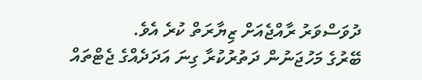ދުވަސްވަރު ރާއްޖެއަށް ޒިޔާރަތް ކުރެ އެވެ.
ބޭރުގެ މަހުޖަނުން ދަތުރުކުރާ ގިނަ އަދަދެއްގެ ޖެޓްތައް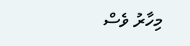މިހާރު ވެސް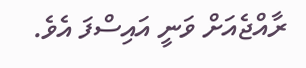ރާއްޖެއަށް ވަނީ އައިސްފަ އެވެ.